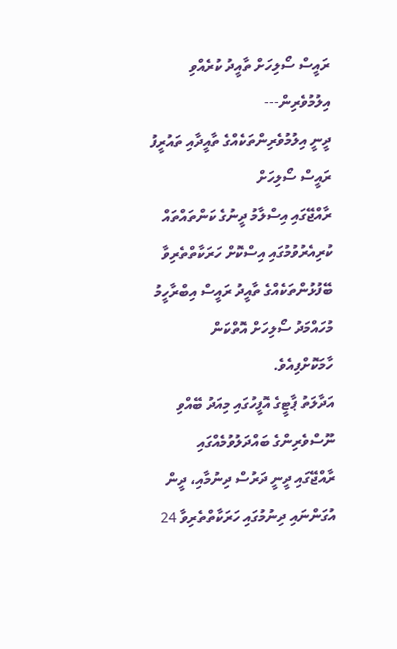ރައީސް ސޯލިހަށް ތާއީދު ކުރެއްވި އިލުމުވެރިން---
ދީނީ އިލުމުވެރިންތަކެއްގެ ތާއީދާއި ތައުރީފު ރައީސް ސޯލިހަށް
ރާއްޖޭގައި އިސްލާމު ދީނުގެ ކަންތައްތައް ކުރިއެރުވުމުގައި އިސްކޮށް ހަރަކާތްތެރިވާ ބޭފުޅުންތަކެއްގެ ތާއީދު ރައީސް އިބްރާހީމު މުހައްމަދު ސޯލިހަށް އޮތްކަން ހާމަކޮށްފިއެވެ.
އަދާލަތު ޕާޓީގެ އޮފީހުގައި މިއަދު ބޭއްވި ނޫސްވެރިންގެ ބައްދަލުވުމެއްގައި ރާއްޖޭގައި ދީނީ ދަރުސް ދިނުމާއި، ދީން އުގަންނައި ދިނުމުގައި ހަރަކާތްތެރިވާ 24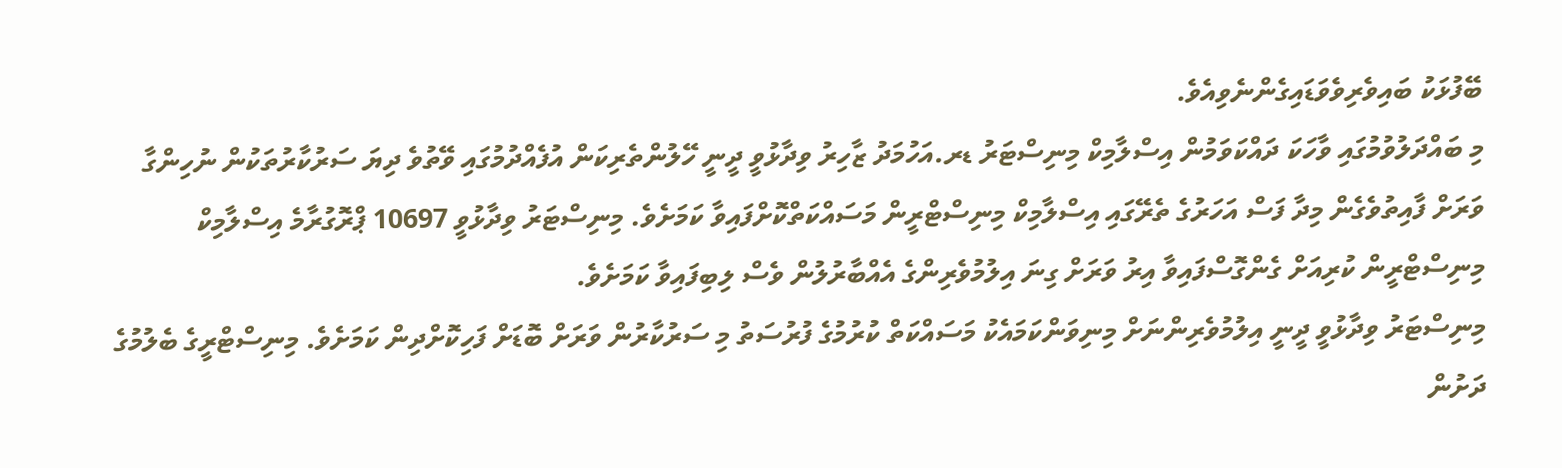ބޭފުޅަކު ބައިވެރިވެވަޑައިގެންނެވިއެވެ.
މި ބައްދަލުވުމުގައި ވާހަކަ ދައްކަވަމުން އިސްލާމިކް މިނިސްޓަރު ޑރ.އަހުމަދު ޒާހިރު ވިދާޅުވީ ދީނީ ހޭލުންތެރިކަން އުފެއްދުމުގައި ވޭތުވެ ދިޔަ ސަރުކާރުތަކުން ނުހިންގާ ވަރަށް ފާއިތުވެގެން މިދާ ފަސް އަހަރުގެ ތެރޭގައި އިސްލާމިކް މިނިސްޓްރީން މަސައްކަތްކޮށްފައިވާ ކަމަށެވެ. މިނިސްޓަރު ވިދާޅުވީ 10697 ޕްރޮގުރާމެ އިސްލާމިކް މިނިސްޓްރީން ކުރިއަށް ގެންގޮސްފައިވާ އިރު ވަރަށް ގިނަ އިލުމުވެރިންގެ އެއްބާރުލުން ވެސް ލިބިފައިވާ ކަމަށެވެ.
މިނިސްޓަރު ވިދާޅުވީ ދީނީ އިލުމުވެރިންނަށް މިނިވަންކަމައެކު މަސައްކަތް ކުރުމުގެ ފުރުސަތު މި ސަރުކާރުން ވަރަށް ބޮޑަށް ފަހިކޮށްދިން ކަމަށެވެ. މިނިސްޓްރީގެ ބެލުމުގެ ދަށުން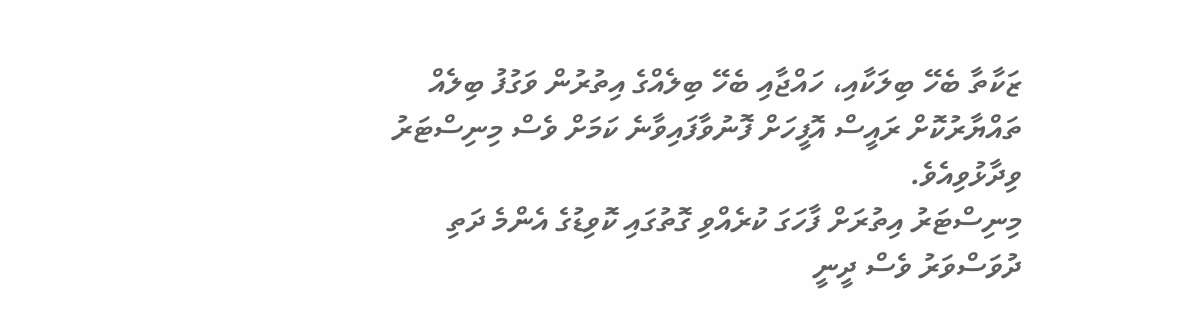ޒަކާތާ ބެހޭ ބިލަކާއި، ހައްޖާއި ބެހޭ ބިލެއްގެ އިތުރުން ވަގުފު ބިލެއް ތައްޔާރުކޮށް ރައީސް އޮފީހަށް ފޮނުވާފައިވާނެ ކަމަށް ވެސް މިނިސްޓަރު ވިދާޅުވިއެވެ.
މިނިސްޓަރު އިތުރަށް ފާހަގަ ކުރެއްވި ގޮތުގައި ކޮވިޑުގެ އެންމެ ދަތި ދުވަސްވަރު ވެސް ދީނީ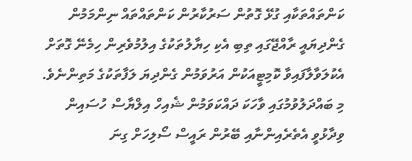ކަންތައްތަކާއި ގުޅޭ ގޮތުން ސަރުކާރުން ކަންތައްތައް ނިންމަމުން ގެންދިޔައީ ރާއްޖޭގައި ތިބި އެކި ހިޔާލުތަކުގެ އިލުމުވެރިން ހިމެނޭ ގޮތަށް އެކުލަވާލާފައިވާ ކޮމިޓީއަކުން އަރުވަމުން ގެންދިޔަ ލަފާތަކުގެ މަތިންނެވެ.
މި ބައްދަލުވުމުގައި ވާހަކަ ދައްކަވަމުން ޝެއިހް އިލްޔާސް ހުސައިން ވިދާޅުވީ އެތެރެއިންނާއި ބޭރުން ރައީސް ސޯލިހަށް ގިނަ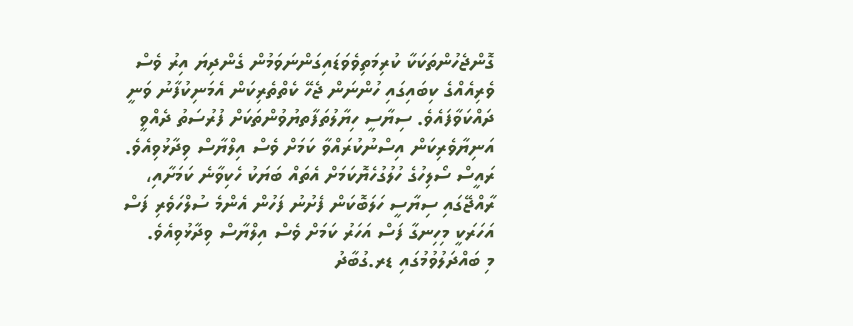ގޮންޖެހުންތަކަކާ ކުރިމަތިވެވަޑައިގަންނަވަމުން ގެންދިޔަ އިރު ވެސް ވެރިއެއްގެ ކިބައިގައި ހުންނަން ޖެހޭ ކެތްތެރިކަން އެމަނިކުފާނު ވަނީ ދައްކަވާފައެވެ. ސިޔާސީ ހިޔާލުތަފާތޔުވުންތަކަށް ފުރުސަތު ދެއްވީ އަނިޔާވެރިކަން އިސްނުކުރައްވާ ކަމަށް ވެސް އިލްޔާސް ވިދާޅުވިއެވެ.
ރައީސް ސޯލިހުގެ ހުލުގުހެޔޮކަމަށް އެތައް ބަޔަކު ހެކިވާނެ ކަމަށާއި، ރާއްޖޭގައި ސިޔާސީ ހަލަބޮކަން ފެށުނު ފަހުން އެންމެ ސުލްހަވެރި ފަސް އަހަރަކީ މިހިނގާ ފަސް އަހަރު ކަމަށް ވެސް އިލްޔާސް ވިދާޅުވިއެވެ.
މި ބައްދަލުވުމުގައި ޑރ.ގުބާދު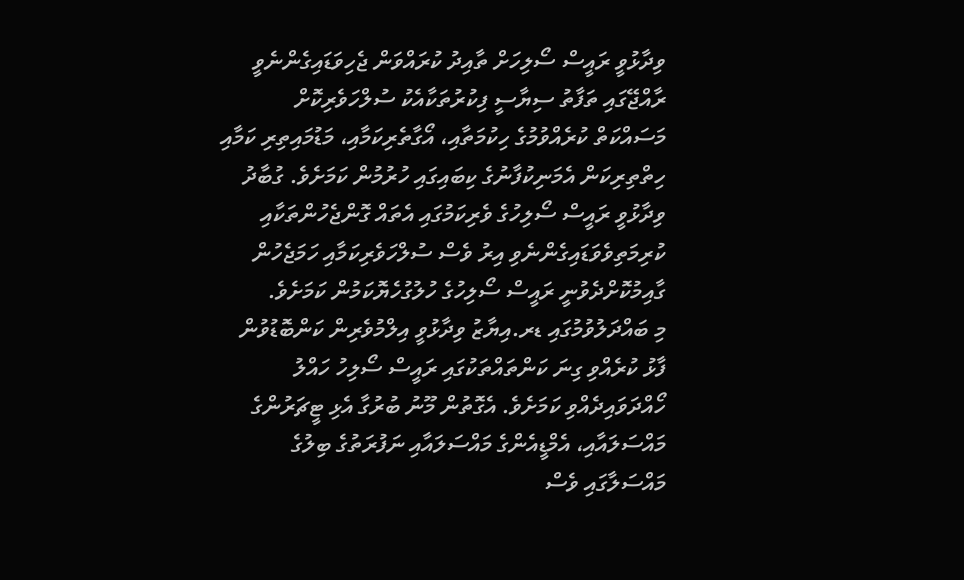ވިދާޅުވީ ރައީސް ސޯލިހަށް ތާއިދު ކުރައްވަން ޖެހިވަޑައިގެންނެވީ ރާއްޖޭގައި ތަފާތު ސިޔާސީ ފިކުރުތަކާއެކު ސުލްހަވެރިކޮށް މަސައްކަތް ކުރެއްވުމުގެ ހިކުމަތާއި، އޯގާތެރިކަމާއި، މަޑުމައިތިރި ކަމާއި ހިތްތިރިކަން އެމަނިކުފާނުގެ ކިބައިގައި ހުރުމުން ކަމަށެވެ. ގުބާދު ވިދާޅުވީ ރައީސް ސޯލިހުގެ ވެރިކަމުގައި އެތައް ގޮންޖެހުންތަކާއި ކުރިމަތިވެވަޑައިގެންނެވި އިރު ވެސް ސުލްހަވެރިކަމާއި ހަމަޖެހުން ގާއިމުކޮށްދެވުނީ ރައީސް ސޯލިހުގެ ހުލުގުހެޔޮކަމުން ކަމަށެވެ.
މި ބައްދަލުވުމުގައި ޑރ.އިޔާޒު ވިދާޅުވީ އިލްމުވެރިން ކަންބޮޑުވުން ފާޅު ކުރެއްވި ގިނަ ކަންތައްތަކުގައި ރައީސް ސޯލިހު ހައްލު ހޯއްދަވައިދެއްވި ކަމަށެވެ. އެގޮތުން މޫނު ބުރުގާ އެޅި ޓީޗަރުންގެ މައްސަލައާއި، އެމްޑީއެންގެ މައްސަލައާއި ނަފުރަތުގެ ބިލުގެ މައްސަލާގައި ވެސް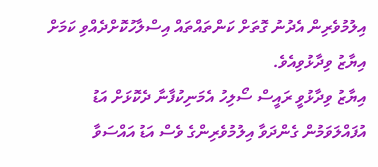އިލުމުވެރިން އެދުނު ގޮތަށް ކަންތައްތައް އިސްލާހުކޮށްދެއްވި ކަމަށް އިޔާޒު ވިދާޅުވިއެވެ.
އިޔާޒު ވިދާޅުވީ ރައީސް ސޯލިހު އެމަނިކުފާނާ ދެކޮޅަށް އަޑު އުފައްލަވަމުން ގެންދަވާ އިލުމުވެރިންގެ ވެސް އަޑު އައްސަވާ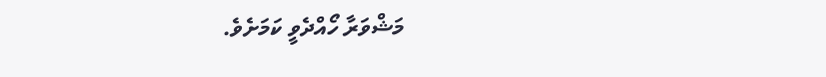މަޝްވަރާ ހޯއްދެވީ ކަމަށެވެ.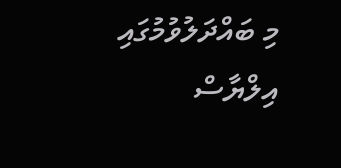މި ބައްދަލުވުމުގައި އިލްޔާސް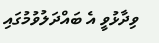ވިދާޅުވީ އެ ބައްދަލުވުމުގައި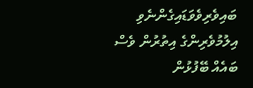ބައިވެރިވެވަޑައިގެންނެވި އިލުމުވެރިންގެ އިތުރުން ވެސް ބައެއް ބޭފުޅުން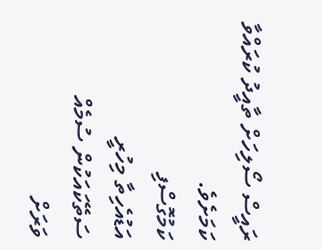ރައީސް ސޯލިހަށް ތާއީދު ކުރައްވާ ކަމަށެވެ.
ކަމުގޮސްފި
އަޑުއެހިތާ މިހުރީ
ސަތޭކައަކުން ސުމެއް
ވަރަށް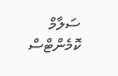ސަލާމް
ކޮމެންޓްސް